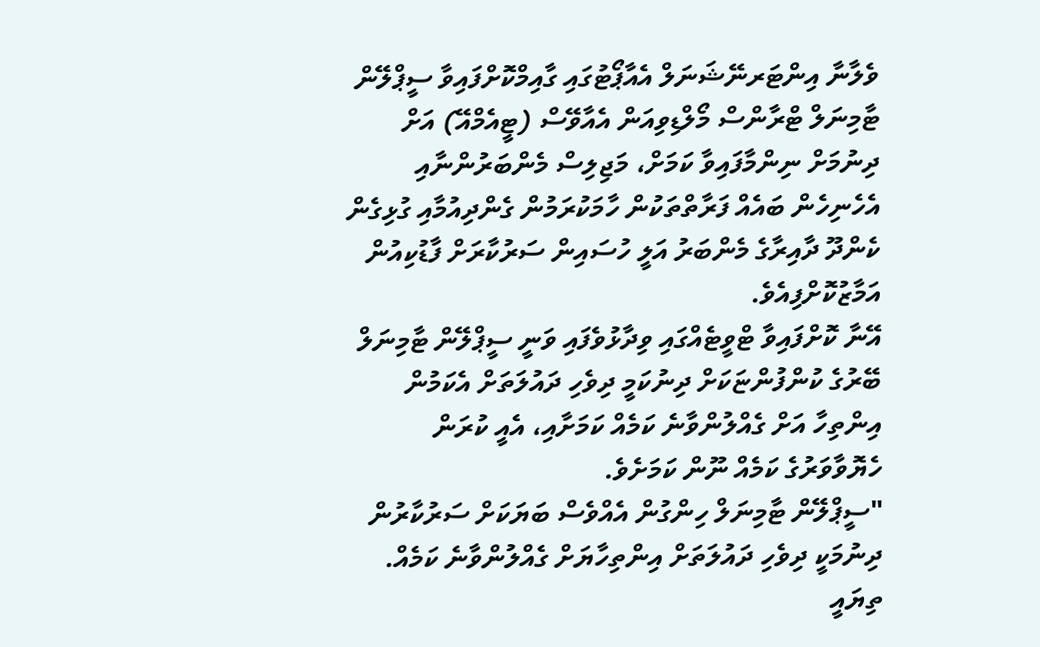ވެލާނާ އިންޓަރނޭޝަނަލް އެއާޕޯޓުގައި ގާއިމްކޮށްފައިވާ ސީޕްލޭން ޓާމިނަލް ޓްރާންސް މޯލްޑިވިއަން އެއާވޭސް (ޓީއެމްއޭ) އަށް ދިނުމަށް ނިންމާފައިވާ ކަމަށް، މަޖިލިސް މެންބަރުންނާއި އެހެނިހެން ބައެއް ފަރާތްތަކުން ހާމަކުރަމުން ގެންދިއުމާއި ގުޅިގެން ކެންދޫ ދާއިރާގެ މެންބަރު އަލީ ހުސައިން ސަރުކާރަށް ފާޑުކިއުން އަމާޒުކޮށްފިއެވެ.
އޭނާ ކޮށްފައިވާ ޓްވީޓެއްގައި ވިދާޅުވެފައި ވަނީ ސީޕްލޭން ޓާމިނަލް ބޭރުގެ ކުންފުންޏަކަށް ދިނުކަމީ ދިވެހި ދައުލަތަށް އެކަމުން އިންތިހާ އަށް ގެއްލުންވާނެ ކަމެއް ކަމަށާއި، އެއީ ކުރަން ހެޔޮވާވަރުގެ ކަމެއް ނޫން ކަމަށެވެ.
"ސީޕްލޭން ޓާމިނަލް ހިންގުން އެއްވެސް ބަޔަކަށް ސަރުކާރުން ދިނުމަކީ ދިވެހި ދައުލަތަށް އިންތިހާޔަށް ގެއްލުންވާނެ ކަމެއް. ތިޔައީ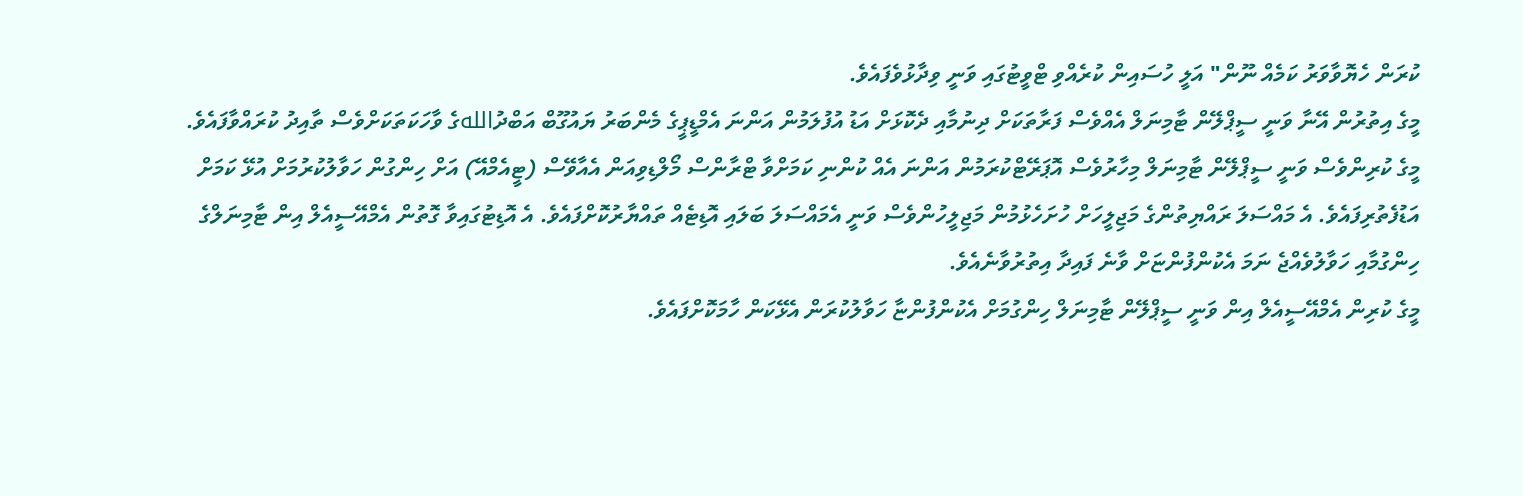ކުރަން ހެޔޮވާވަރު ކަމެއް ނޫން" އަލީ ހުސައިން ކުރެއްވި ޓްވީޓުގައި ވަނީ ވިދާޅުވެފައެވެ.
މީގެ އިތުރުން އޭނާ ވަނީ ސީޕްލޭން ޓާމިނަލް އެއްވެސް ފަރާތަކަށް ދިނުމާއި ދެކޮޅަށް އަޑު އުފުލަމުން އަންނަ އެމްޑީޕީގެ މެންބަރު ޔައުގޫބް އަބްދުاللهގެ ވާހަކަތަކަށްވެސް ތާއިދު ކުރައްވާފައެވެ.
މީގެ ކުރިންވެސް ވަނީ ސީޕްލޭން ޓާމިނަލް މިހާރުވެސް އޮޕަރޭޓްކުރަމުން އަންނަ އެއް ކުންނި ކަމަށްވާ ޓްރާންސް މޯލްޑިވިއަން އެއާވޭސް (ޓީއެމްއޭ) އަށް ހިންގުން ހަވާލުކުރުމަށް އުޅޭ ކަމަށް އަޑުފެތުރިފައެވެ. އެ މައްސަލަ ރައްޔިތުންގެ މަޖިލީހަށް ހުށަހެޅުމުން މަޖިލީހުންވެސް ވަނީ އެމައްސަލަ ބަލައި އޮޑިޓެއް ތައްޔާރުކޮށްފައެވެ. އެ އޮޑިޓުގައިވާ ގޮތުން އެމްއޭސީއެލް އިން ޓާމިނަލްގެ ހިންގުމާއި ހަވާލުވެއްޖެ ނަމަ އެކުންފުންޏަށް ވާނެ ފައިދާ އިތުރުވާނެއެވެ.
މީގެ ކުރިން އެމްއޭސީއެލް އިން ވަނީ ސީޕްލޭން ޓާމިނަލް ހިންގުމަށް އެކުންފުންޏާ ހަވާލުކުރަން އެޅޭކަން ހާމަކޮށްފައެވެ.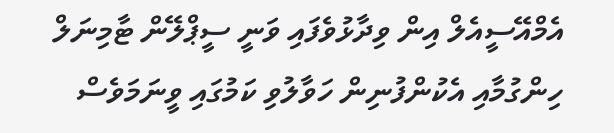އެމްއޭސީއެލް އިން ވިދާޅުވެފައި ވަނީ ސީޕްލޭން ޓާމިނަލް ހިންގުމާއި އެކުންފުނިން ހަވާލުވި ކަމުގައި ވީނަމަވެސް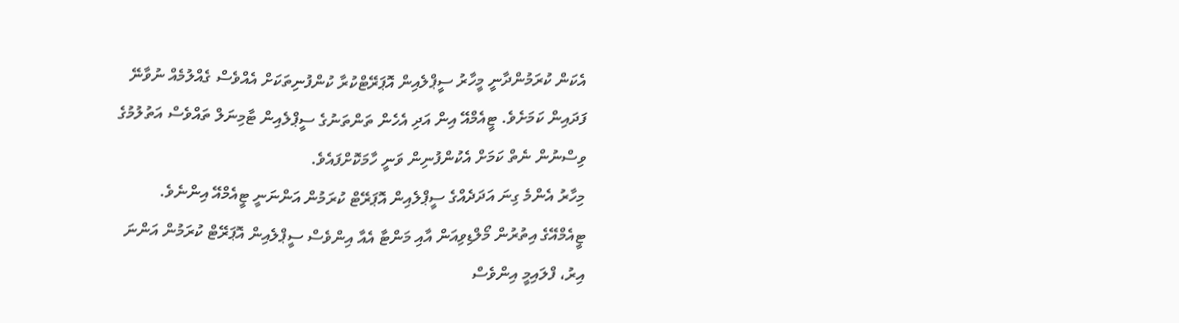އެކަން ކުރަމުންދާނީ މީހާރު ސީޕްލެއިން އޮޕަރޭޓްކުރާ ކުންފުނިތަކަށް އެއްވެސް ގެއްލުމެއް ނުވާނޭ ފަދައިން ކަމަށެވެ. ޓީއެމްއޭ އިން އަދި އެހެން ތަންތަނުގެ ސީޕްލެއިން ޓާމިނަލް ތައްވެސް އަތުލުމުގެ ވިސްނުން ނެތް ކަމަށް އެކުންފުނިން ވަނީ ހާމަކޮށްފައެވެ.
މިހާރު އެންމެ ގިނަ އަދަދެއްގެ ސީޕްލެއިން އޮޕަރޭޓް ކުރަމުން އަންނަނީ ޓީއެމްއޭ އިންނެވެ. ޓީއެމްއޭގެ އިތުރުން މޯލްޑިވިއަން އާއި މަންޓާ އެއާ އިންވެސް ސީޕްލެއިން އޮޕަރޭޓް ކުރަމުން އަންނަ އިރު، ފްލައިމީ އިންވެސް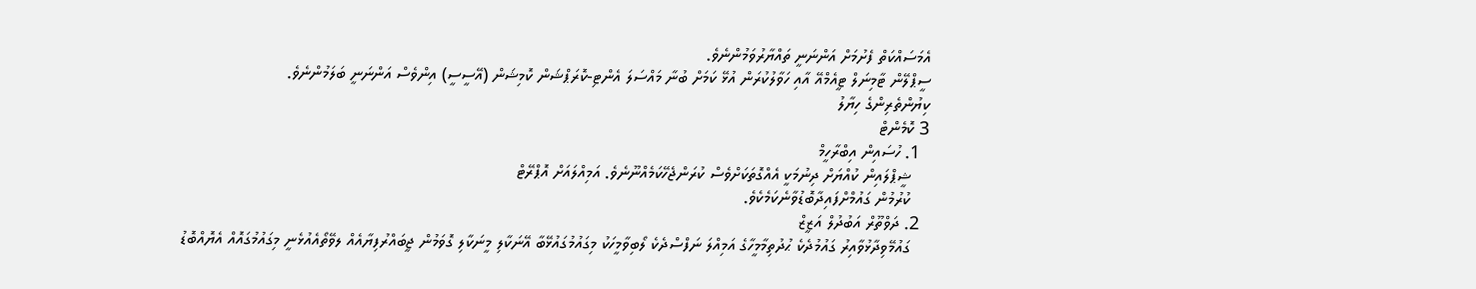އެމަސައްކަތް ފެށުމަށް އަންނަނީ ތައްޔާރުވަމުންނެވެ.
ސީޕްލޭން ޓާމިނަލް ޓީއެމްއޭ އާއި ހަވާލުކުރަން އުޅޭ ކަމަށް ބުނާ މައްސަލަ އެންޓި-ކޮރަޕްޝަން ކޮމިޝަން (އޭސީސީ) އިންވެސް އަންނަނީ ބަލަމުންނެވެ.
ކިޔުންތެރިންގެ ހިޔާލު
3 ކޮމެންޓް
  1. ހުސައިން އިބްރާހީމް
    ޝީޕްލައިން ކުއްޔަށް ދިނުމަކީ އެއްގޮތަކަށްވެސް ކުރަންޖެހޭކަމެއްނޫނެވެ. އަމިއްލައަށް އޮޕްރޭޓް
    ކުރުމުން ގައުމްށްފައިދާބޮޑުވާނެކަމެކެވެ.
  2. ދަވްތޫރް އަބުދުލް އަޒީޒް
    ގައުމޭވިދާޅުވާއިރު ގައުމުދެކެ ޙުދުތިމާމީހާގެ އަމިއްލަ ނަފްސްދެކެ ލޯބިވާމީހަކު މިގައުމުގައުޅޭބާ އޭނަކާލި މީނަކާލި ގޮވަމުން ޖީބައްރުފިޔާއެއް ލވޭތޯއެއުޅެނީ މިގައުމުގައޮއް އެޔޮއްބޮޑު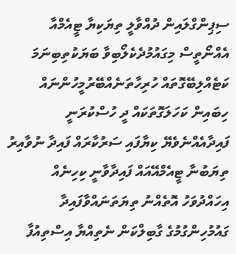ސިޕިންގްލައިން ދުއްވާލީ ތިޔަކިޔާ ޓީއެމްއާ އެއްނޯތީސް މިގައުމުދެކެލޯބިވާ ބަޔަކުތިބިނަމަ ކަޓެއްލިބޭގޮތައް ހުރިހާތަނެއްބޭރުމީހުންނައް ހިބައިން ކަހަލަގޮތަކައް ދީ ހުސްކުރަނީ ފައިދާއެއްނެވެޔޭ ކިޔާފައި ސަރުކާރައް ފައިދާ ނުވާއިރު ތިޔަބުނާ ޓީއެމްއޭއައް ފައިދާވާނީ ކިހިނެއް އިހައްދުވަހު އޮތެއްނު ތިޔަތަނައްވާފައިދާ ގައުމުހިންގުމުގެ ގާބިލްކަން ނެތިއްޔާ އިސްތިއުފާ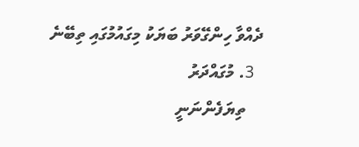ދެއްވާ ހިންގޭވަރު ބަޔަކު މިގައުމުގައި ތިބޭނެ
  3. މުގައްދަރު
    ތިޔަފެންނަނީ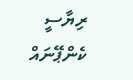ރިޔާސީ ކެންޕޭނައް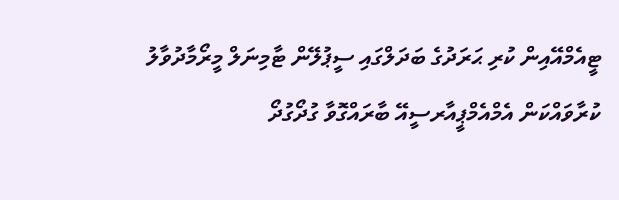ޓީއެމްއޭއިން ކުރި ޙަރަދުގެ ބަދަލްގައި ސީޕުލޭން ޓާމިނަލް މީރޯމާދުވާލު ކުރާވައްކަން އެމްއެމްޕީއާރސީއޭ ބާރައްގޮވާ ގުދޯގުދޯ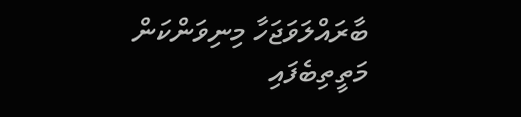ބާރައްލަވަޖަހާ މިނިވަންކަން މަތީތިބެފައި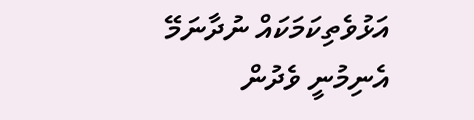އަޅުވެތިކަމަކައް ނުދާނަމޭ އެނިމުނީ ވެދުން